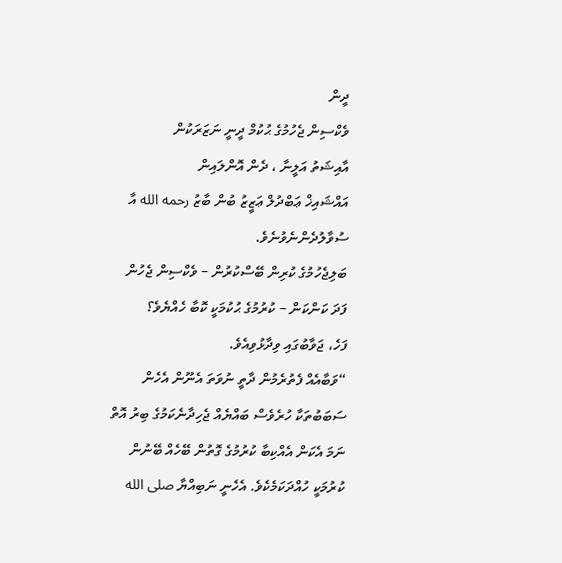ދީން
ވެކްސިން ޖެހުމުގެ ޙުކުމް ދީނީ ނަޒަރަކުން
އާއިޝަތު އަލީނާ ، ދެން އޮންލައިން
އައްޝައިޚް ޢަބްދުލް ޢަޒީޒު ބުން ބާޒު رحمه الله އާ ސުވާލުދެންނެވުނެވެ.
ބަލިޖެހުމުގެ ކުރިން ބޭސްކުރުން – ވެކްސިން ޖެހުން ފަދަ ކަންކަން – ކުރުމުގެ ޙުކުމަކީ ކޮބާ ހެއްޔެވެ؟
ފަހެ، ޖަވާބުގައި ވިދާޅުވިއެވެ.
“ވަބާއެއް ފެތުރެމުން ދާތީ ނުވަތަ އެނޫން އެހެން ސަބަބުތަކާ ހުރެވެސް ބައްޔެއް ޖެހިދާނެކަމުގެ ބިރު އޮތް ނަމަ އެކަން އެއްކިބާ ކުރުމުގެ ގޮތުން ބޭހެއް ބޭނުން ކުރުމަކީ ހުއްދަކަމެކެވެ. އެހެނީ ނަބިއްޔާ صلى الله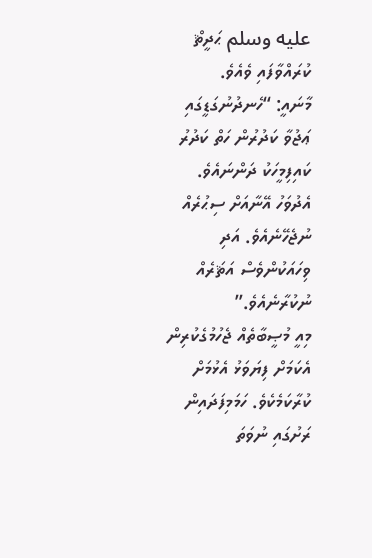عليه وسلم ޙަދީޘް ކުރައްވާފައި ވެއެވެ.
މާނައީ: “ހެނދުނުގަޑީގައި ޢަޖުވާ ކަދުރުން ހަތް ކަދުރު ކައިފިމީހަކު ދަންނައެވެ. އެދުވަހު އޭނާއަށް ސިޙުރެއް ނުޖެހޭނެއެވެ. އަދި ވިހައަކުންވެސް އަޘަރެއް ނުކުރާނެއެވެ.”
މިއީ މުޞީބާތެއް ޖެހުމުގެކުރިން އެކަމަށް ފިޔަވަޅު އެޅުމަށް ކުރާކަމެކެވެ. ހަމަމިފަދައިން ރަށުގައި ނުވަތަ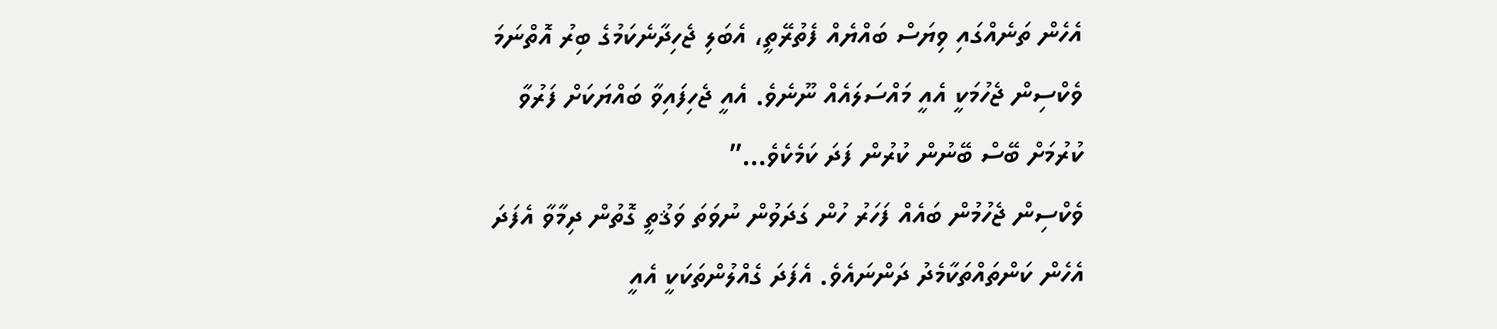އެހެން ތަނެއްގައި ވިޔަސް ބައްޔެއް ފެތުރޭތީ، އެބަލި ޖެހިދާނެކަމުގެ ބިރު އޮތްނަމަ ވެކްސިން ޖެހުމަކީ އެއީ މައްސަލައެއް ނޫނެވެ. އެއީ ޖެހިފައިވާ ބައްޔަކަށް ފަރުވާ ކުރުމަށް ބޭސް ބޭނުން ކުރުން ފަދަ ކަމެކެވެ…”
ވެކްސިން ޖެހުމުން ބައެއް ފަހަރު ހުން ގަދަވުން ނުވަތަ ވަޤުތީ ގޮތުން ދިމާވާ އެފަދަ އެހެން ކަންތައްތަކާމެދު ދަންނައެވެ. އެފަދަ ގެއްލުންތަކަކީ އެއީ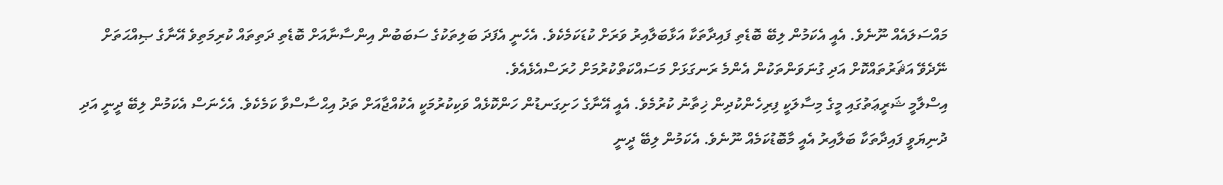މައްސަލައެއް ނޫނެވެ. އެއީ އެކަމުން ލިބޭ ބޮޑެތި ފައިދާތަކާ އަޅާބަލާއިރު ވަރަށް ކުޑަކަމެކެވެ. އެހެނީ އެފަދަ ބަލިތަކުގެ ސަބަބުން އިންސާނާއަށް ބޮޑެތި ދަތިތައް ކުރިމަތިވެ އޭނާގެ ޞިއްޙަތަށް ނޭދެވޭ އަޘަރުތައްކޮށް އަދި ގުނަވަންތަކުން އެންމެ ރަނގަޅަށް މަސައްކަތްކުރުމަށް ހުރަސްއެޅެއެވެ.
އިސްލާމީ ޝަރީޢަތުގައި މީގެ މިސާލަކީ ފިރިހެންކުދިން ޚިތާނު ކުރުމެވެ. އެއީ އޭނާގެ ހަށިގަނޑުން ހަންކޮޅެއް ވަކިކުރުމަކީ އެކުއްޖާއަށް ތަދު އިޙްސާސްވާ ކަމެކެވެ. އެހެނަސް އެކަމުން ލިބޭ ދީނީ އަދި ދުނިޔަވީ ފައިދާތަކާ ބަލާއިރު އެއީ މާބޮޑުކަމެއް ނޫނެވެ. އެކަމުން ލިބޭ ދީނީ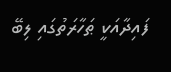ފައިދާއަކީ ޠަހާރަތުގައި ލިބޭ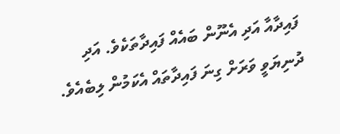ފައިދާއާ އަދި އެނޫން ބައެއް ފައިދާތަކެވެ. އަދި ދުނިޔަވީ ވަރަށް ގިނަ ފައިދާތައް އެކަމުން ލިބެއެވެ.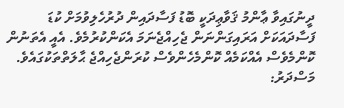ދީނުގައިވާ ޢާންމު ޤަވާޢިދަކީ ބޮޑު ފަސާދައިން ދުރުހެލިވުމަށް ކުޑަ ފަސާދައަކަށް އަރައިގަންނަން ޖެހިއްޖެނަމަ އެކަންކުރުމެވެ. އެއީ އެތަނުން ކޮންމެވެސް އެއްކަމެއް ކޮންމެހެންވެސް ކުރަންޖެހިއްޖެ ޙާލަތްތަކުގައެވެ.
މަސްދަރު: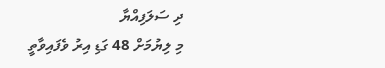ދި ސަލަފިއްޔާ
މި ލިޔުމަށް 48 ގަޑި އިރު ވެފައިވާތީ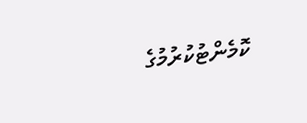ކޮމެންޓުކުރުމުގެ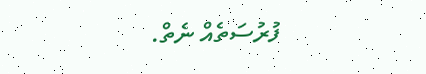ފުރުސަތެއް ނެތް.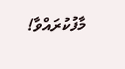މާފުކުރައްވާ!